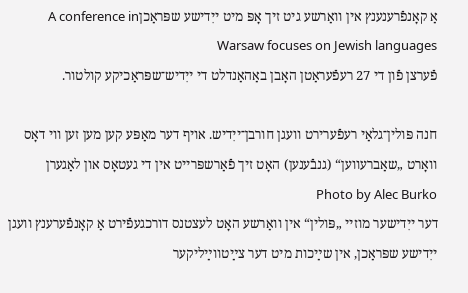אַ קאָנפֿרענענץ אין וואַרשע גיט זיך אָפּ מיט ייִדישע שפּראַכןA conference in Warsaw focuses on Jewish languages
פֿערצן פֿון די 27 רעפֿעראַטן האָבן באַהאַנדלט די ייִדיש־שפּראַכיקע קולטור.

חנה פּולין־גלאַי רעפֿערירט וועגן חורבן־ייִדיש. אויף דער מאַפּע קען מען זען ווי דאָס וואָרט „שאַברעווען“ (גנבֿענען) האָט זיך פֿאַרשפּרייט אין די געטאָס און לאַגערן Photo by Alec Burko
דער ייִדישער מוזיי „פּולין“ אין וואַרשע האָט לעצטנס דורכגעפֿירט אַ קאָנפֿערענץ וועגן ייִדישע שפּראַכן, אין שײַכות מיט דער צײַטווײַליקער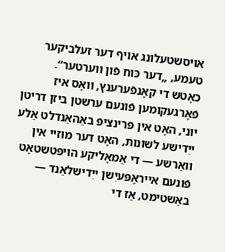אויסשטעלונג אויף דער זעלביקער טעמע, „דער כּוח פֿון ווערטער“.
כאָטש די קאָנפֿערענץ, וואָס איז פֿאָרגעקומען פֿונעם ערשטן ביזן דריטן יוני, האָט אין פּרינציפּ באַהאַנדלט אַלע ייִדישע לשונות, האָט דער מוזיי אין וואַרשע — די אַמאָליקע הויפּטשטאָט פֿונעם אייראָפּעיִשן ייִדישלאַנד — באַשטימט, אַז די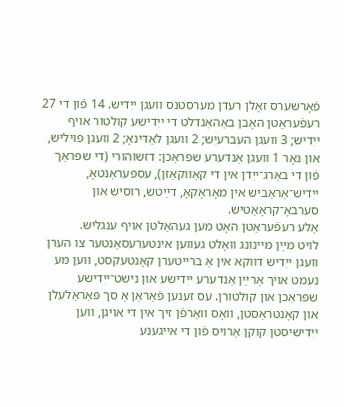פֿאָרשערס זאָלן רעדן מערסטנס וועגן ייִדיש. 14 פֿון די 27 רעפֿעראַטן האָבן באַהאַנדלט די ייִדישע קולטור אויף ייִדיש; 3 וועגן העברעיִש; 2 וועגן לאַדינאָ; 2 וועגן פּויליש, און נאָר 1 וועגן אַנדערע שפּראַכן: דזשוהורי (די שפּראַך פֿון די באַרג־ייִדן אין די קאַווקאַזן), עספּעראַנטאָ, ייִדיש־אַראַביש אין מאָראָקאָ, דײַטש, רוסיש און סערבאָ־קראָאַטיש.
אַלע רעפֿעראַטן האָט מען געהאַלטן אויף ענגליש.
לויט מײַן מיינונג וואָלט געווען אינטערעסאַנטער צו הערן וועגן ייִדיש דווקא אין אַ ברייטערן קאָנטעקסט, ווען מע נעמט אויך אַרײַן אַנדערע ייִדישע און נישט־ייִדישע שפּראַכן און קולטורן. עס זענען פֿאַראַן אַ סך פּאַראַלעלן און קאָנטראַסטן, וואָס וואַרפֿן זיך אין די אויגן, ווען ייִדישיסטן קוקן אַרויס פֿון די אייגענע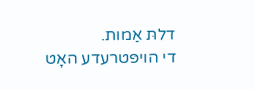דלתּ אַמות.
די הויפּטרעדע האָט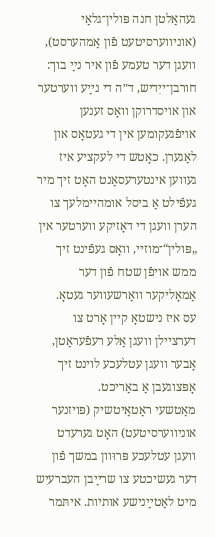געהאַלטן חנה פּולין־גלאַי (אוניווערסיטעט פֿון אַמהערסט), וועגן דער טעמע פֿון איר נײַ בוך: חורבן־ייִדיש, ד״ה די נײַע ווערטער און אויסדרוקן וואָס זענען אויפֿגעקומען אין די געטאָס און לאַגערן. כאָטש די לעקציע איז געווען אינטערעסאַנט האָט זיך מיר געפֿילט אַ ביסל אומהיימלעך צו הערן וועגן די דאָזיקע ווערטער אין „פּולין“־מוזיי, וואָס געפֿינט זיך ממש אויפֿן שטח פֿון דער אַמאָליקער וואַרשעווער געטאָ.
עס איז נישטאָ קיין אָרט צו דערציילן וועגן אַלע רעפֿעראַטן, אָבער וועגן עטלעכע לוינט זיך אָפּצוגעבן אַ באַריכט.
מאַטשעי ראַטאַיטשיק (פּויזנער אוניווערסיטעט) האָט גערעדט וועגן עטלעכע פּרוּוון במשך פֿון דער געשיכטע צו שרײַבן העברעיִש מיט לאַטײַנישע אותיות. איתּמר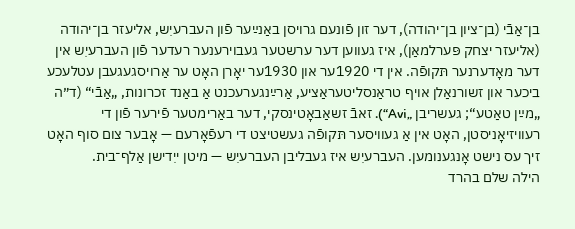בן־אַבֿי (בן־ציון בן־יהודה), דער זון פֿונעם גרויסן באַנײַער פֿון העברעיִש, אליעזר בן־יהודה (אליעזר יצחק פּערלמאַן), איז געווען דער ערשטער געבוירענער רעדער פֿון העברעיִש אין דער מאָדערנער תּקופֿה. אין די 1920ער און 1930ער יאָרן האָט ער אַרויסגעגעבן עטלעכע ביכער און זשורנאַלן אויף טראַנסליטעראַציע, אַרײַנגערעכנט אַ באַנד זכרונות, „אַבֿי“ (ד״ה „מײַן טאַטע“; געשריבן „Avi“). זאבֿ זשאַבאָטינסקי, דער באַרימטער פֿירער פֿון די רעוויזיאָניסטן, האָט אין אַ געוויסער תּקופֿה געשטיצט די רעפֿאָרעם — אָבער צום סוף האָט זיך עס נישט אָנגענומען. העברעיִש איז געבליבן העברעיִש — מיטן ייִדישן אַלף־בית.
הילה שלם בהרד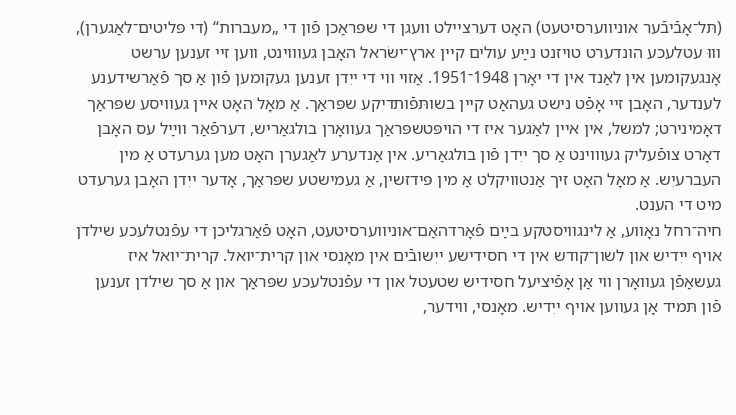(תּל־אָבֿיבֿער אוניווערסיטעט) האָט דערציילט וועגן די שפּראַכן פֿון די „מעברות“ (די פּליטים־לאַגערן), וווּ עטלעכע הונדערט טויזנט נײַע עולים קיין ארץ־ישׂראל האָבן געוווינט, ווען זיי זענען ערשט אָנגעקומען אין לאַנד אין די יאָרן 1948־1951. אַזוי ווי די ייִדן זענען געקומען פֿון אַ סך פֿאַרשידענע לענדער, האָבן זיי אָפֿט נישט געהאַט קיין בשותּפֿותדיקע שפּראַך. אַ מאָל האָט איין געוויסע שפּראַך דאָמינירט; למשל, אין איין לאַגער איז די הויפּטשפּראַך געוואָרן בולגאַריש, דערפֿאַר ווײַל עס האָבן דאָרט צופֿעליק געוווינט אַ סך ייִדן פֿון בולגאַריע. אין אַנדערע לאַגערן האָט מען גערעדט אַ מין העברעיִש. אַ מאָל האָט זיך אַנטוויקלט אַ מין פּידזשין, אַ געמישטע שפּראַך, אָדער ייִדן האָבן גערעדט מיט די הענט.
חיה־רחל נאָווע, אַ לינגוויסטקע בײַם פֿאָרדהאַם־אוניווערסיטעט, האָט פֿאַרגליכן די עפֿנטלעכע שילדן אויף ייִדיש און לשון־קודש אין די חסידישע ייִשובֿים אין מאָנסי און קרית־יואל. קרית־יואל איז געשאַפֿן געוואָרן ווי אַן אָפֿיציעל חסידיש שטעטל און די עפֿנטלעכע שפּראַך און אַ סך שילדן זענען פֿון תּמיד אָן געווען אויף ייִדיש. מאָנסי, ווידער,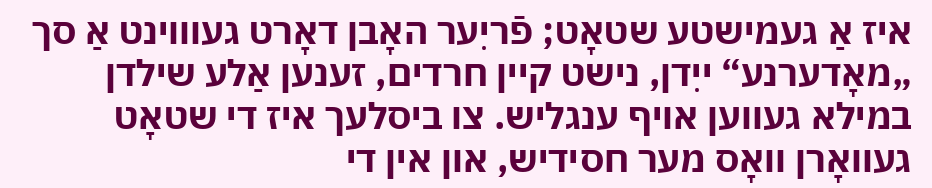איז אַ געמישטע שטאָט; פֿריִער האָבן דאָרט געוווינט אַ סך „מאָדערנע“ ייִדן, נישט קיין חרדים, זענען אַלע שילדן במילא געווען אויף ענגליש. צו ביסלעך איז די שטאָט געוואָרן וואָס מער חסידיש, און אין די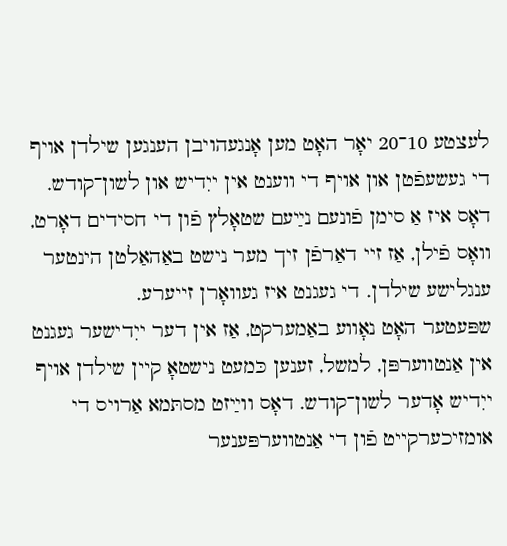לעצטע 10־20 יאָר האָט מען אָנגעהויבן הענגען שילדן אויף די געשעפֿטן און אויף די ווענט אין ייִדיש און לשון־קודש. דאָס איז אַ סימן פֿונעם נײַעם שטאָלץ פֿון די חסידים דאָרט, וואָס פֿילן, אַז זיי דאַרפֿן זיך מער נישט באַהאַלטן הינטער ענגלישע שילדן. די געגנט איז געוואָרן זייערע.
שפּעטער האָט נאָווע באַמערקט, אַז אין דער ייִדישער געגנט אין אַנטווערפּן, למשל, זענען כּמעט נישטאָ קיין שילדן אויף ייִדיש אָדער לשון־קודש. דאָס ווײַזט מסתּמא אַרויס די אומזיכערקייט פֿון די אַנטווערפּענער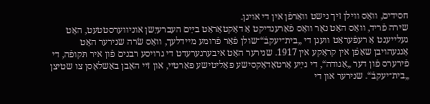חסידים, וואָס ווילן זיך נישט וואַרפֿן אין די אויגן.
שירה פֿריד, וואָס האָט נאָר וואָס פֿאַרענדיקט אַ דאָקטאָראַט בײַם העברעיִשן אוניווערסטטעט, האָט געלייענט אַ רעפֿעראַט וועגן די „בית־יעקבֿ“־שולן פֿאַר פֿרומע מיידלעך, וואָס שׂרה שנירער האָט אָנגעהויבן שאַפֿן אין קראָקע אין 1917. שנירער האָט איבערגערעדט די גרויסע רבנים פֿון איר תּקופֿה, די פֿירערס פֿון דער „אַגודה“, די נײַע אָרטאָדאָקסישע פּאָליטישע פּאַרטיי, און זיי האָבן באַשלאָסן צו שטיצן „בית־יעקבֿ“. שנירער און די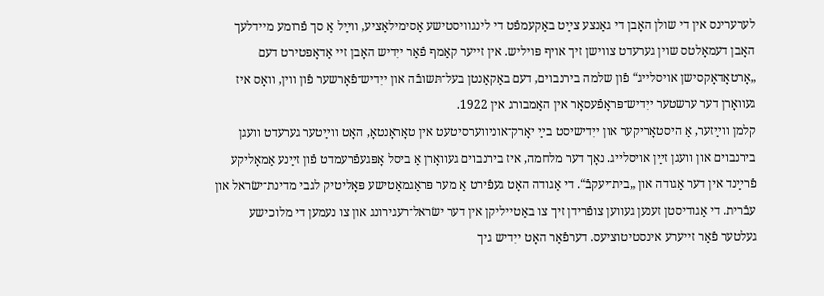לערערינס אין די שולן האָבן די גאַנצע צײַט באַקעמפֿט די לינגוויסטישע אַסימילאַציע, ווײַל אַ סך פֿרומע מיידלעך האָבן דעמאָלטס שוין גערעדט צווישן זיך אויף פּויליש. אין זייער קאַמף פֿאַר ייִדיש האָבן זיי אַדאָפּטירט דעם „אָרטאָדאָקסישן אויסלייג“ פֿון שלמה בירנבוים, דעם באַקאַנטן בעל־תּשובֿה און ייִדיש־פֿאָרשער פֿון ווין, וואָס איז געוואָרן דער ערשטער ייִדיש־פּראָפֿעסאָר אין האַמבורג אין 1922.
קלמן ווײַזער, אַ היסטאָריקער און ייִדישיסט בײַ יאָרק־אוניווערסיטעט אין טאָראָנטאָ, האָט ווײַטער גערעדט וועגן בירנבוים און וועגן זײַן אויסלייג. נאָך דער מלחמה, איז בירנבוים געוואָרן אַ ביסל אָפּגעפֿרעמדט פֿון זײַנע אַמאָליקע פֿרײַנד אין דער אַגודה און „בית־יעקבֿ“. די אַגודה האָט געפֿירט אַ מער פּראַגמאַטישע פּאָליטיק לגבי מדינת־ישׂראל און עבֿרית. די אַגודיסטן זענען געווען צופֿרידן זיך צו באַטייליקן אין דער ישׂראל־רעגירונג און צו נעמען די מלוכישע געלטער פֿאַר זייערע אינסטיטוציעס. דערפֿאַר האָט ייִדיש גיך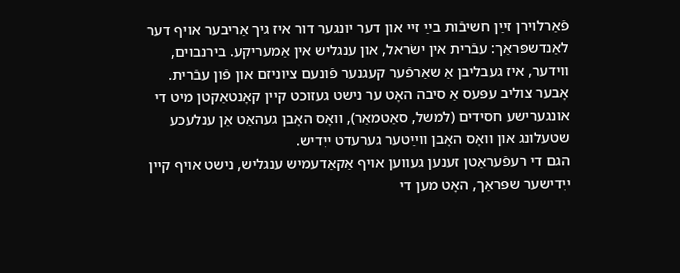פֿאַרלוירן זײַן חשיבֿות בײַ זיי און דער יונגער דור איז גיך אַריבער אויף דער לאַנדשפּראַך: עבֿרית אין ישׂראל, און ענגליש אין אַמעריקע. בירנבוים, ווידער, איז געבליבן אַ שאַרפֿער קעגנער פֿונעם ציוניזם און פֿון עבֿרית. אָבער צוליב עפּעס אַ סיבה האָט ער נישט געזוכט קיין קאָנטאַקטן מיט די אונגערישע חסידים (למשל, סאַטמאַר), וואָס האָבן געהאַט אַן ענלעכע שטעלונג און וואָס האָבן ווײַטער גערעדט ייִדיש.
הגם די רעפֿעראַטן זענען געווען אויף אַקאַדעמיש ענגליש, נישט אויף קיין ייִדישער שפּראַך, האָט מען די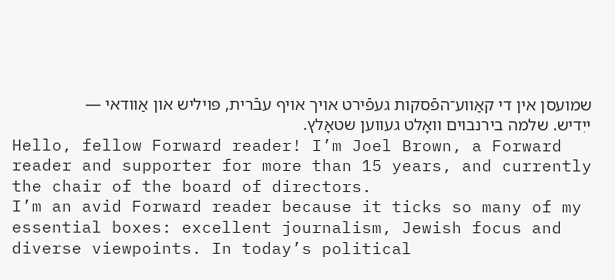שמועסן אין די קאַווע־הפֿסקות געפֿירט אויך אויף עבֿרית, פּויליש און אַוודאי — ייִדיש. שלמה בירנבוים וואָלט געווען שטאָלץ.
Hello, fellow Forward reader! I’m Joel Brown, a Forward reader and supporter for more than 15 years, and currently the chair of the board of directors.
I’m an avid Forward reader because it ticks so many of my essential boxes: excellent journalism, Jewish focus and diverse viewpoints. In today’s political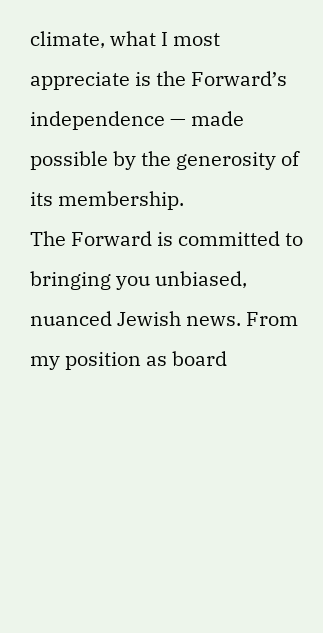climate, what I most appreciate is the Forward’s independence — made possible by the generosity of its membership.
The Forward is committed to bringing you unbiased, nuanced Jewish news. From my position as board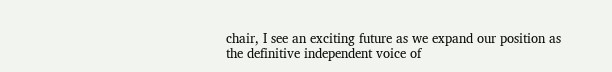chair, I see an exciting future as we expand our position as the definitive independent voice of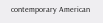contemporary American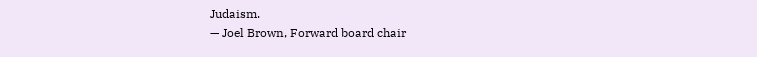Judaism.
— Joel Brown, Forward board chair